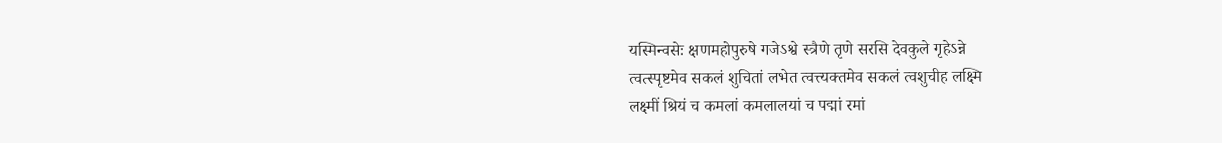यस्मिन्वसेः क्षणमहोपुरुषे गजेऽश्वे स्त्रैणे तृणे सरसि देवकुले गृहेऽन्ने
त्वत्स्पृष्टमेव सकलं शुचितां लभेत त्वत्त्यक्तमेव सकलं त्वशुचीह लक्ष्मि
लक्ष्मीं श्रियं च कमलां कमलालयां च पद्मां रमां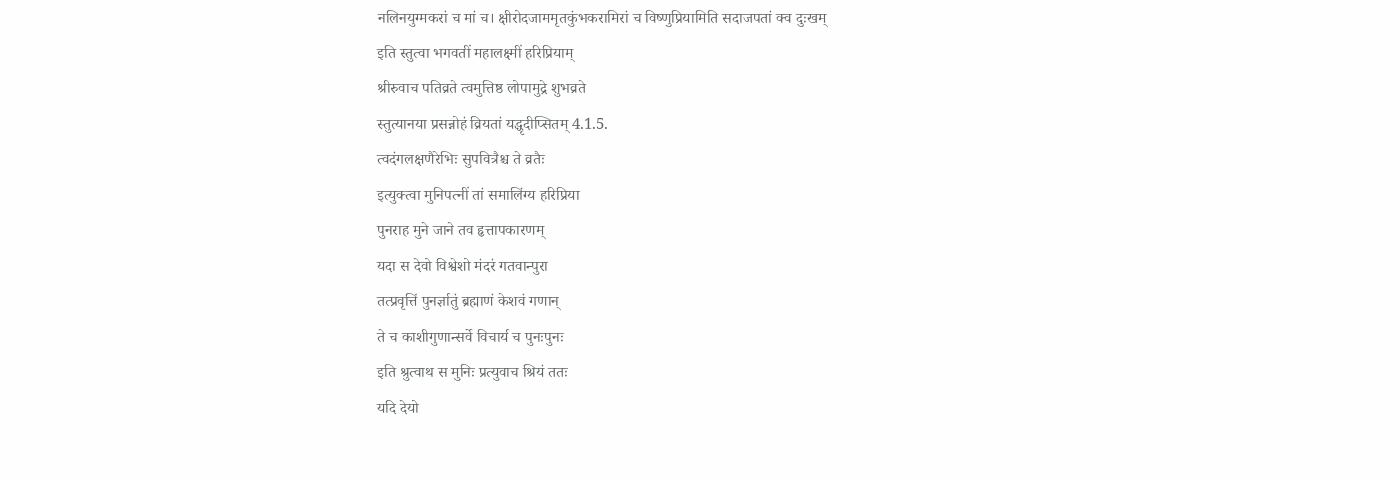नलिनयुग्मकरां च मां च। क्षीरोदजाममृतकुंभकरामिरां च विष्णुप्रियामिति सदाजपतां क्व दुःखम्
इति स्तुत्वा भगवतीं महालक्ष्मीं हरिप्रियाम्
श्रीरुवाच पतिव्रते त्वमुत्तिष्ठ लोपामुद्रे शुभव्रते
स्तुत्यानया प्रसन्नोहं व्रियतां यद्धृदीप्सितम् 4.1.5.
त्वदंगलक्षणैरेभिः सुपवित्रैश्च ते व्रतैः
इत्युक्त्वा मुनिपत्नीं तां समालिंग्य हरिप्रिया
पुनराह मुने जाने तव हृत्तापकारणम्
यदा स देवो विश्वेशो मंदरं गतवान्पुरा
तत्प्रवृत्तिं पुनर्ज्ञातुं ब्रह्माणं केशवं गणान्
ते च काशीगुणान्सर्वे विचार्य च पुनःपुनः
इति श्रुत्वाथ स मुनिः प्रत्युवाच श्रियं ततः
यदि देयो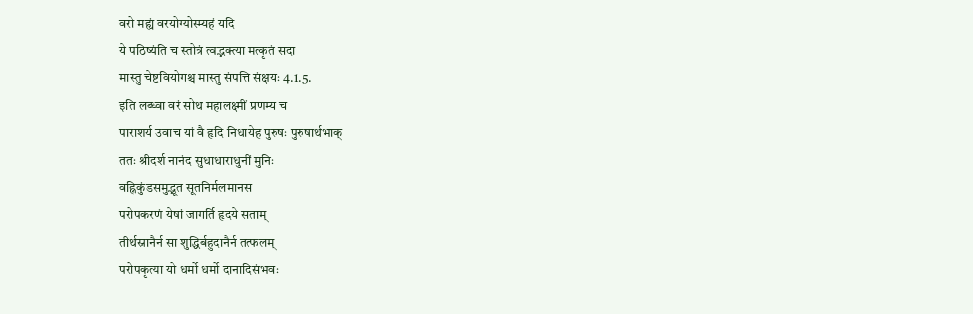वरो मह्यं वरयोग्योस्म्यहं यदि
ये पठिष्यंति च स्तोत्रं त्वद्भक्त्या मत्कृतं सदा
मास्तु चेष्टवियोगश्च मास्तु संपत्ति संक्षयः 4.1.5.
इति लब्ध्वा वरं सोथ महालक्ष्मीं प्रणम्य च
पाराशर्य उवाच यां वै हृदि निधायेह पुरुषः पुरुषार्थभाक्
ततः श्रीदर्श नानंद सुधाधाराधुनीं मुनिः
वह्निकुंडसमुद्भूत सूतनिर्मलमानस
परोपकरणं येषां जागर्ति हृदये सताम्
तीर्थस्नानैर्न सा शुद्धिर्बहुदानैर्न तत्फलम्
परोपकृत्या यो धर्मो धर्मो दानादिसंभवः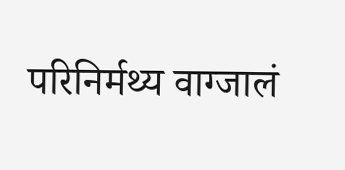परिनिर्मथ्य वाग्जालं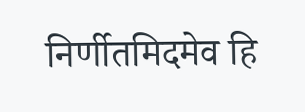निर्णीतमिदमेव हि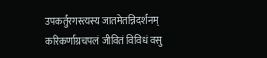उपकर्तुरगस्त्यस्य जातमेतन्निदर्शनम्
करिकर्णाग्रचपलं जीवितं विविधं वसु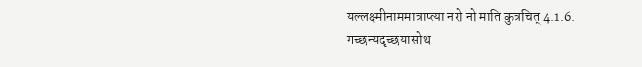यल्लक्ष्मीनाममात्राप्त्या नरो नो माति कुत्रचित् 4.1.6.
गच्छन्यदृच्छयासोथ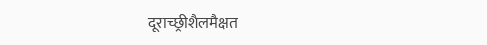दूराच्छ्रीशैलमैक्षत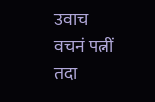उवाच वचनं पत्नीं तदा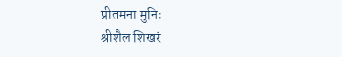प्रीतमना मुनिः
श्रीशैल शिखरं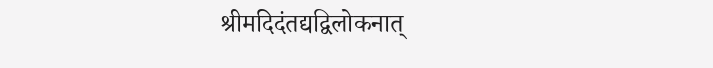श्रीमदिदंतद्यद्विलोकनात्